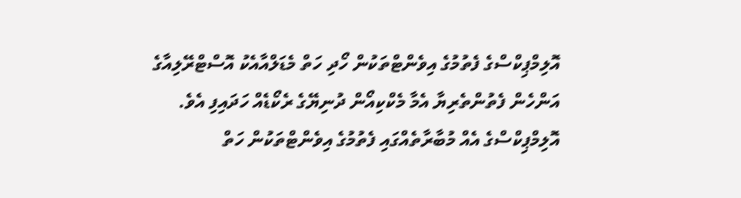އޮލިމްޕިކްސްގެ ފެތުމުގެ އިވެންޓްތަކުން ހޯދި ހަތް މެޑަލްއާއެކު އޮސްޓްރޭލިއާގެ އަންހެން ފެތުންތެރިޔާ އެމާ މެކްކިއޯން ދުނިޔޭގެ ރެކޯޑެއް ހަދައިފި އެވެ.
އޮލިމްޕިކްސްގެ އެއް މުބާރާތެއްގައި ފެތުމުގެ އިވެންޓްތަކުން ހަތް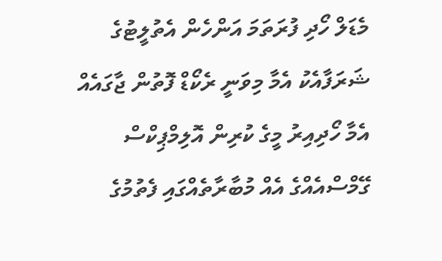މެޑަލް ހޯދި ފުރަތަމަ އަންހެން އެތުލީޓުގެ ޝަރަފާއެކު އެމާ މިވަނީ ރެކޯޑް ފޮތުން ޖާގައެއް އެމާ ހޯދިއިރު މީގެ ކުރިން އޮލިމްޕިކްސް ގޭމްސްއެއްގެ އެއް މުބާރާތެއްގައި ފެތުމުގެ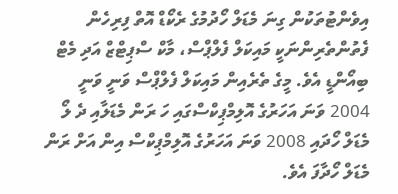އިވެންޓުތަކުން ގިނަ މެޑަލް ހޯދުމުގެ ރެކޯޑް އޮތް ފިރިހެން ފެތުންތެރިންނަކީ މައިކަލް ފެލްޕްސް، މާކް ސްޕިޓްޒް އަދި މެޓް ބިއޯންޑީ އެވެ. މީގެ ތެރެއިން މައިކަލް ފެލްޕްސް ވަނީ ވަނީ 2004 ވަނަ އަހަރުގެ އޮލިމްޕިކްސްގައި ހަ ރަން މެޑަލާއި ދެ ލޯ މެޑަލް ހޯދައި 2008 ވަނަ އަހަރުގެ އޮލިމްޕިކްސް އިން އަށް ރަން މެޑަލް ހޯދާފަ އެވެ.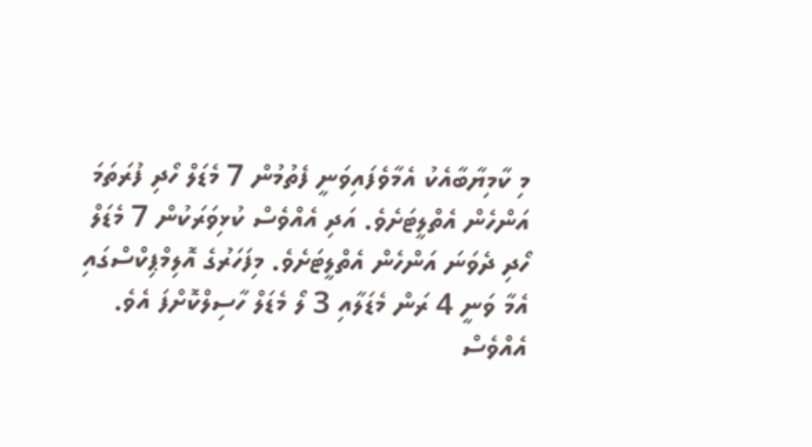މި ކާމިޔާބާއެކު އެމާވެފައިވަނީ ފެތުމުން 7 މެޑަލް ހޯދި ފުރަތަމަ އަންހެން އެތްލީޓަށެވެ. އަދި އެއްވެސް ކުޅިވަރަކުން 7 މެޑަލް ހޯދި ދެވަނަ އަންހެން އެތްލީޓަށެވެ. މިފަހަރުގެ އޮލިމްޕިކްސްގައި އެމާ ވަނީ 4 ރަން މެޑަލާއި 3 ލޯ މެޑަލް ހާސިލްކޮށްފަ އެވެ.
އެއްވެސް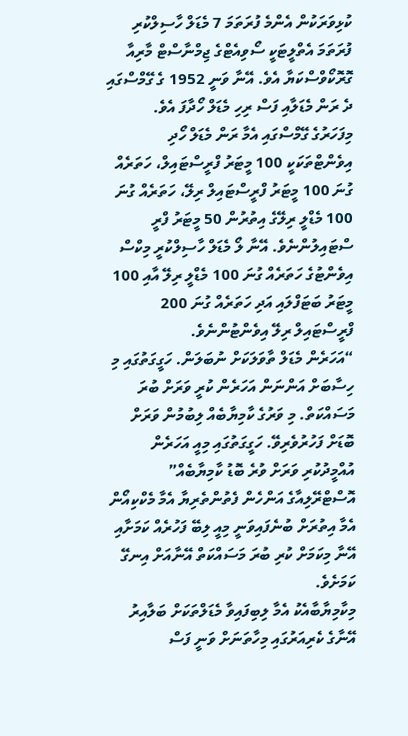ކުޅިވަރަކުން އެންމެ ފުރަތަމަ 7 މެޑަލް ހާސިލްކުރި ފުރަތަމަ އެތްލީޓަކީ ސޯވިއެޓްގެ ޖިމްނާސްޓް މާރިއާ ގޮރޮކޯވްސްކަޔާ އެވެ. އޭނާ ވަނީ 1952 ގެ ގޭމްސްގައި ދެ ރަން މެޑަލާއި ފަސް ރިހި މެޑަލް ހޯދާފަ އެވެ.
މިފަހަރުގެ ގޭމްސްގައި އެމާ ރަން މެޑަލް ހޯދި އިވެންޓްތަކަކީ 100 މީޓަރު ފްރީސްޓައިލް، ހަތަރެއް ގުނަ 100 މީޓަރު ފްރީސްޓައިލް ރިލޭ، ހަތަރެއް ގުނަ 100 މެޑްލީ ރިލޭގެ އިތުރުން 50 މީޓަރު ފްރީ ސްޓައިލުންނެވެ. އޭނާ ލޯ މެޑަލް ހާސިލްކުރީ މިކްސް އިވެންޓުގެ ހަތަރެއް ގުނަ 100 މެޑްލީ ރިލޭ އާއި 100 މީޓަރު ބަޓަފްލައި އަދި ހަތަރެއް ގުނަ 200 ފްރީސްޓައިލް ރިލޭ އިވެންޓުންނެވެ.
“އަހަރެން މެޑަލް ތާވަލަކަށް ނުބަލަން. ހަގީގަތުގައި މި ހިސާބަށް އަންނަން އަހަރެން ކުރީ ވަރަށް ބުރަ މަސައްކަތް. މި ވަރުގެ ކާމިޔާބެއް ލިބުމުން ވަރަށް ބޮޑަށް ފަހުރުވެރިވޭ. ހަގީގަތުގައި މިއީ އަހަރެން އުއްމީދުކުރި ވަރަށް ވުރެ ބޮޑު ކާމިޔާބެއް”
އޮސްޓްރޭލިއާގެ އަންހެން ފެތުންތެރިޔާ އެމާ މެކްކިއޯން
އެމާ އިތުރަށް ބުނެފައިވަނީ މިއީ ލިބޭ ފަހުރެއް ކަމަށާއި އޭނާ މިކަމަށް ކުރި ބުރަ މަސައްކަތް އޭނާއަށް އިނގޭ ކަމަށެވެ.
މިކާމިޔާބާއެކު އެމާ ލިބިފައިވާ މެޑަލްތަކަށް ބަލާއިރު އޭނާގެ ކެރިއަރުގައި މިހާތަނަށް ވަނީ ފަސް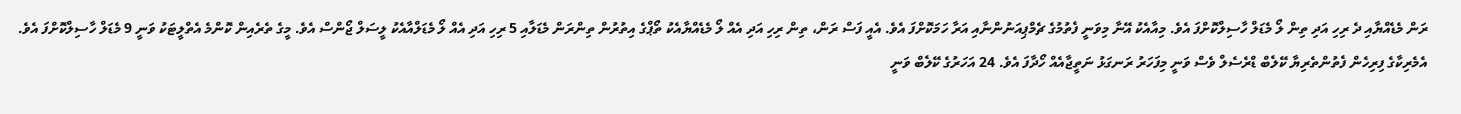ރަން މެޑެއްޔާއި ދެ ރިހި އަދި ތިން ލޯ މެޑަލް ހާސިލްކޮށްފަ އެވެ. މިއާއެކު އޭނާ މިވަނީ ފެތުމުގެ ޗެމްޕިއަނުންނާއި އަރާ ހަމަކޮށްފަ އެވެ. އެއީ ފަސް ރަން، ތިން ރިހި އަދި އެއް ލޯ މެޑެއްޔާއެކު ތޯޕްގެ އިތުރުން ތިންރަން މެޑަލާއި 5 ރިހި އަދި އެއް ލޯ މެޑަލްއާއެކު ލީސަލް ޖޯންސް އެވެ. މީގެ ތެރެއިން ކޮންމެ އެތްލީޓަކު ވަނީ 9 މެޑަލް ހާސިލްކޮށްފަ އެވެ.
އެމެރިކާގެ ފިރިހެން ފެތުންތެރިޔާ ކޭލެބް ޑްރެސެލް ވެސް ވަނީ މިފަހަރު ރަނގަޅު ނަތީޖާއެއް ހޯދާފަ އެވެ. 24 އަހަރުގެ ކޭލެބް ވަނީ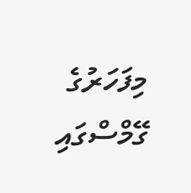މިފަހަރުގެ ގޭމްސްގައި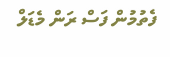ފެތުމުން ފަސް ރަން މެޑަލް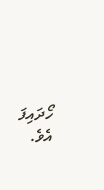ހޯދައިފަ އެވެ.